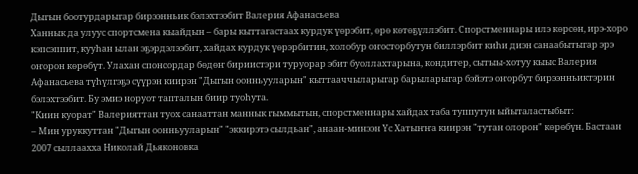Дыгын боотурдарыгар бирээнньик бэлэхтээбит Валерия Афанасьева
Ханнык да улуус спортсмена кыайдын – бары кыттагастаах курдук үөрэбит, өрө көтөҕүллэбит. Спорстменнары илэ көрсөн, ирэ-хоро кэпсэппит, кууһан ылан эҕэрдэлээбит, хайдах курдук үөрэрбитин, холобур оҥосторбутун биллэрбит киһи диэн санаабытыгар эрэ оҥорон көрөбүт. Улахан спонсордар бөдөҥ бириистэри туруорар эбит буоллахтарына, кондитер, сытыы-хотуу кыыс Валерия Афанасьева түһүлгэҕэ сүүрэн киирэн "Дыгын оонньууларын" кыттааччыларыгар барыларыгар бэйэтэ оҥорбут бирээнньиктэрин бэлэхтээбит. Бу эмиэ норуот тапталын биир туоһута.
"Киин куорат" Валерияттан туох санааттан маннык гыммытын, спорстменнары хайдах таба туппутун ыйыталастыбыт:
– Мин уруккуттан "Дыгын оонньууларын" "эккирэтэ сылдьан", анаан-минээн Үс Хатыҥҥа киирэн "тутан олорон" көрөбүн. Бастаан 2007 сыллаахха Николай Дьяконовка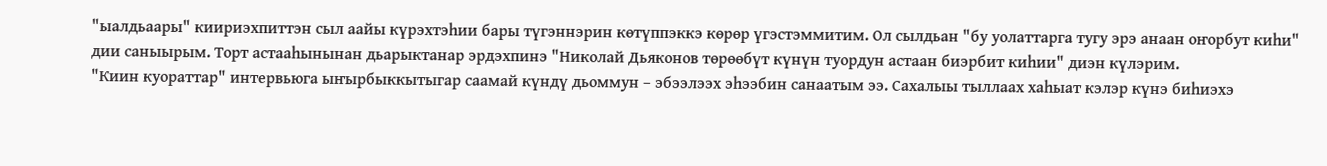"ыалдьаары" киириэхпиттэн сыл аайы күрэхтэһии бары түгэннэрин көтүппэккэ көрөр үгэстэммитим. Ол сылдьан "бу уолаттарга тугу эрэ анаан оҥорбут киһи" дии саныырым. Торт астааһынынан дьарыктанар эрдэхпинэ "Николай Дьяконов төрөөбүт күнүн туордун астаан биэрбит киһии" диэн күлэрим.
"Киин куораттар" интервьюга ыҥырбыккытыгар саамай күндү дьоммун – эбээлээх эһээбин санаатым ээ. Сахалыы тыллаах хаһыат кэлэр күнэ биһиэхэ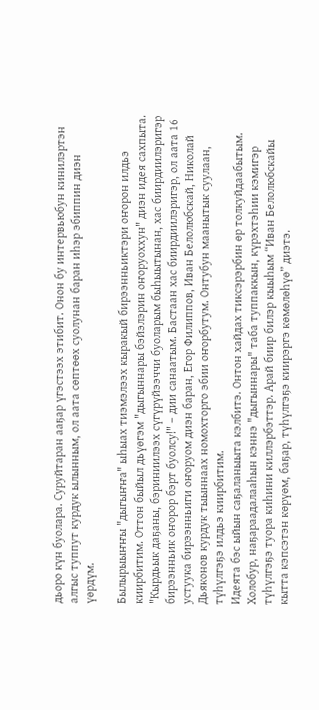дьоро күн буолара. Суруйтаран ааҕар үгэстээх этибит. Онон бу интервьюбун кинилэртэн алгыс туппут курдук ылынным, ол аата сөптөөх суолунан баран иһэр эбиппин диэн үөрдүм.

Былырыыҥҥы "дыгыҥҥа" ыһыах тиэмэлээх кыракый бирээнньиктэри оҥорон илдьэ киирбитим. Оттон быйыл дьүөгэм "дыгыннары бэйэлэрин оҥоруоххун" диэн идея сахпыта. "Кырдьык даҕаны, бэриниилээх сүгүрүйээччи буоларым быһыытынан, хас биирдиилэригэр бирээнньик оҥорор бэрт буолсу!" – дии санаатым. Бастаан хас биирдиилэригэр, ол аата 16 устуука бирээнньиги оҥоруом диэн баран, Егор Филиппов, Иван Белолюбскай, Николай Дьяконов курдук тыыннаах номохторго эбии оҥорбутум. Онтубун маанытык суулаан, түһүлгэҕэ илдьэ киирбитим.
Идеята бэс ыйын саҕаланыыта кэлбитэ. Онтон хайдах тиксэрэрбин өр толкуйдаабытым. Холобур, наҕараадалааһын кэннэ "дыгыннары" таба туппаккын, күрэхтэһии кэмигэр түһүлгэҕэ туора киһини киллэрбэттэр. Арай биир билэр кыыһым “Иван Белолюбскайы кытта кэпсэтэн көрүөм, баҕар, түһүлгэҕэ киирэргэ көмөлөһүө” диэтэ.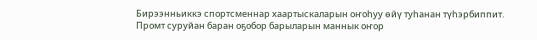Бирээнньиккэ спортсменнар хаартыскаларын оҥоһуу өйү туһанан түһэрбиппит. Промт суруйан баран оҕобор барыларын маннык оҥор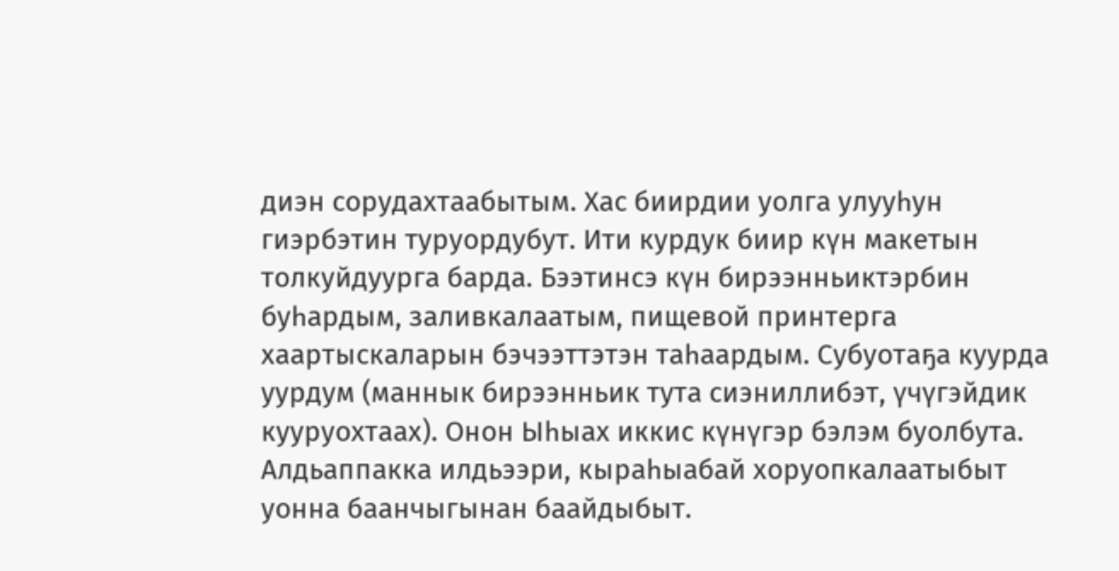диэн сорудахтаабытым. Хас биирдии уолга улууһун гиэрбэтин туруордубут. Ити курдук биир күн макетын толкуйдуурга барда. Бээтинсэ күн бирээнньиктэрбин буһардым, заливкалаатым, пищевой принтерга хаартыскаларын бэчээттэтэн таһаардым. Субуотаҕа куурда уурдум (маннык бирээнньик тута сиэниллибэт, үчүгэйдик кууруохтаах). Онон Ыһыах иккис күнүгэр бэлэм буолбута. Алдьаппакка илдьээри, кыраһыабай хоруопкалаатыбыт уонна баанчыгынан баайдыбыт.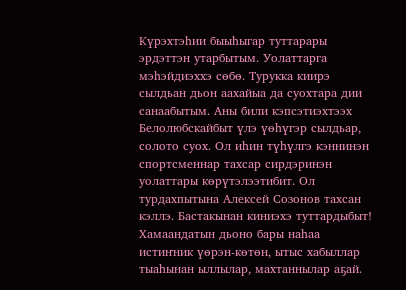Күрэхтэһии быыһыгар туттарары эрдэттэн утарбытым. Уолаттарга мэһэйдиэххэ сөбө. Турукка киирэ сылдьан дьон аахайыа да суохтара дии санаабытым. Аны били кэпсэтиэхтээх Белолюбскайбыт үлэ үөһүгэр сылдьар, солото суох. Ол иһин түһүлгэ кэннинэн спортсменнар тахсар сирдэринэн уолаттары көрүтэлээтибит. Ол турдахпытына Алексей Созонов тахсан кэллэ. Бастакынан киниэхэ туттардыбыт! Хамаандатын дьоно бары наһаа истиҥник үөрэн-көтөн, ытыс хабыллар тыаһынан ыллылар, махтаннылар аҕай.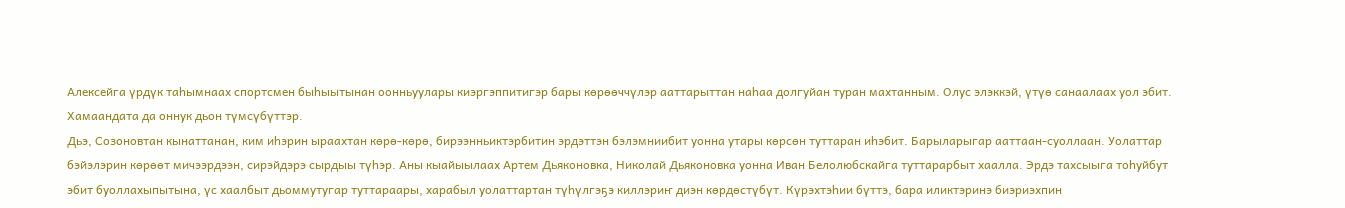Алексейга үрдүк таһымнаах спортсмен быһыытынан оонньуулары киэргэппитигэр бары көрөөччүлэр ааттарыттан наһаа долгуйан туран махтанным. Олус элэккэй, үтүө санаалаах уол эбит. Хамаандата да оннук дьон түмсүбүттэр.
Дьэ, Созоновтан кынаттанан, ким иһэрин ыраахтан көрө-көрө, бирээнньиктэрбитин эрдэттэн бэлэмниибит уонна утары көрсөн туттаран иһэбит. Барыларыгар ааттаан-суоллаан. Уолаттар бэйэлэрин көрөөт мичээрдээн, сирэйдэрэ сырдыы түһэр. Аны кыайыылаах Артем Дьяконовка, Николай Дьяконовка уонна Иван Белолюбскайга туттарарбыт хаалла. Эрдэ тахсыыга тоһуйбут эбит буоллахыпытына, үс хаалбыт дьоммутугар туттараары, харабыл уолаттартан түһүлгэҕэ киллэриҥ диэн көрдөстүбүт. Күрэхтэһии бүттэ, бара иликтэринэ биэриэхпин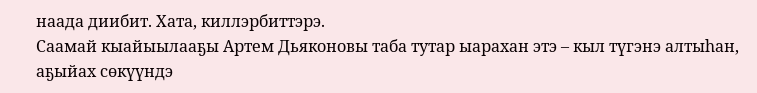наада диибит. Хата, киллэрбиттэрэ.
Саамай кыайыылааҕы Артем Дьяконовы таба тутар ыарахан этэ – кыл түгэнэ алтыһан, аҕыйах сөкүүндэ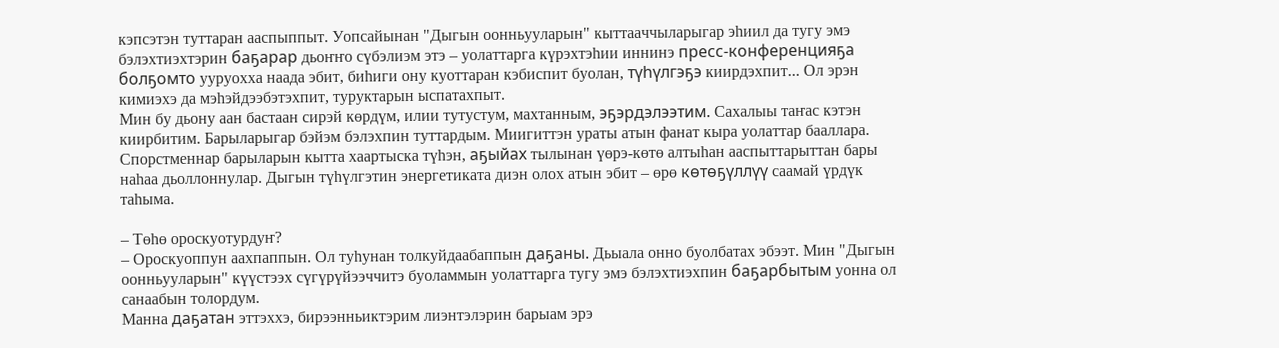кэпсэтэн туттаран ааспыппыт. Уопсайынан "Дыгын оонньууларын" кыттааччыларыгар эһиил да тугу эмэ бэлэхтиэхтэрин баҕарар дьоҥҥо сүбэлиэм этэ – уолаттарга күрэхтэһии иннинэ пресс-конференцияҕа болҕомто ууруохха наада эбит, биһиги ону куоттаран кэбиспит буолан, түһүлгэҕэ киирдэхпит... Ол эрэн кимиэхэ да мэһэйдээбэтэхпит, туруктарын ыспатахпыт.
Мин бу дьону аан бастаан сирэй көрдүм, илии тутустум, махтанным, эҕэрдэлээтим. Сахалыы таҥас кэтэн киирбитим. Барыларыгар бэйэм бэлэхпин туттардым. Миигиттэн ураты атын фанат кыра уолаттар бааллара. Спорстменнар барыларын кытта хаартыска түһэн, аҕыйах тылынан үөрэ-көтө алтыһан ааспыттарыттан бары наһаа дьоллоннулар. Дыгын түһүлгэтин энергетиката диэн олох атын эбит – өрө көтөҕүллүү саамай үрдүк таһыма.

– Төһө ороскуотурдуҥ?
– Ороскуоппун аахпаппын. Ол туһунан толкуйдаабаппын даҕаны. Дьыала онно буолбатах эбээт. Мин "Дыгын оонньууларын" күүстээх сүгүрүйээччитэ буоламмын уолаттарга тугу эмэ бэлэхтиэхпин баҕарбытым уонна ол санаабын толордум.
Манна даҕатан эттэххэ, бирээнньиктэрим лиэнтэлэрин барыам эрэ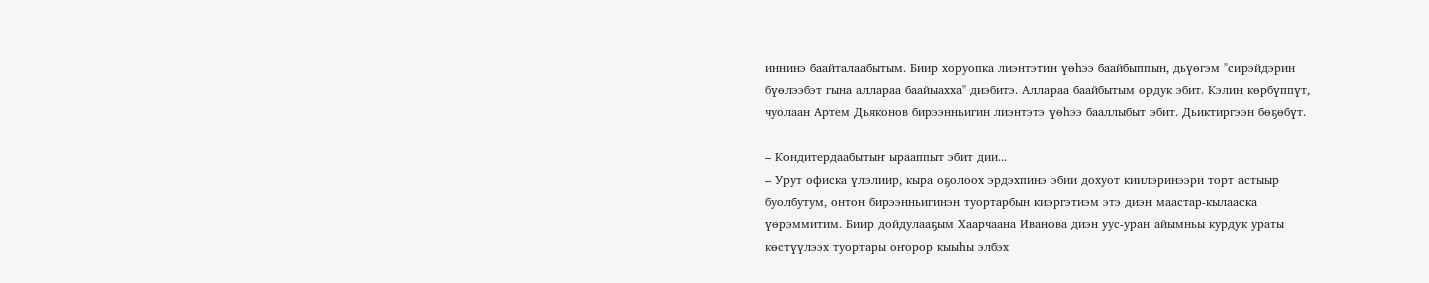иннинэ баайталаабытым. Биир хоруопка лиэнтэтин үөһээ баайбыппын, дьүөгэм "сирэйдэрин бүөлээбэт гына аллараа баайыахха" диэбитэ. Аллараа баайбытым ордук эбит. Кэлин көрбүппүт, чуолаан Артем Дьяконов бирээнньигин лиэнтэтэ үөһээ бааллыбыт эбит. Дьиктиргээн бөҕөбүт.

– Кондитердаабытыҥ ырааппыт эбит дии...
– Урут офиска үлэлиир, кыра оҕолоох эрдэхпинэ эбии дохуот киилэринээри торт астыыр буолбутум, онтон бирээнньигинэн туортарбын киэргэтиэм этэ диэн маастар-кылааска үөрэммитим. Биир дойдулааҕым Хаарчаана Иванова диэн уус-уран айымньы курдук ураты көстүүлээх туортары оҥорор кыыһы элбэх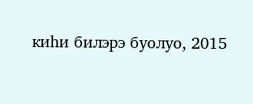киһи билэрэ буолуо, 2015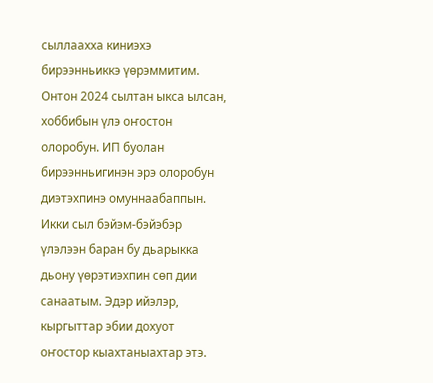сыллаахха киниэхэ бирээнньиккэ үөрэммитим. Онтон 2024 сылтан ыкса ылсан, хоббибын үлэ оҥостон олоробун. ИП буолан бирээнньигинэн эрэ олоробун диэтэхпинэ омуннаабаппын.
Икки сыл бэйэм-бэйэбэр үлэлээн баран бу дьарыкка дьону үөрэтиэхпин сөп дии санаатым. Эдэр ийэлэр, кыргыттар эбии дохуот оҥостор кыахтаныахтар этэ.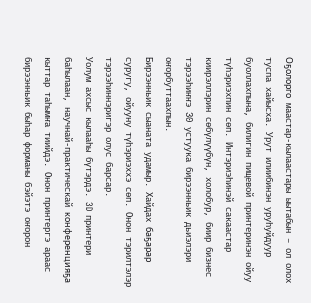Оҕолорго маастар-кылаастары ыытабын – ол олох туспа хайысха. Урут илиибинэн уруһуйдуур буоллахпына, билигин пищевой принтеринэн ойуу түһэриэхпин сөп. Интэриэһинэй сакаастар киирэллэрин сөбүлүүбүн, холобур, биир бизнес тэрээһиҥҥэ 30 устуука бирээнньик дьиэлэри оҥорбуттаахпын.
Бирээнньик сыаната удамыр. Хайдах баҕарар суругу, ойууну түһэриэххэ сөп. Онон тэрилтэлэр тэрээһиннэригэр олус барсар.
Уолум ахсыс кылааһы бүтэрдэ. 3D принтери баһылаан, научнай-практическай конференцияҕа кыттар таһымҥа тиийдэ. Онон принтергэ араас бирээнньик быһар форманы бэйэтэ оҥорон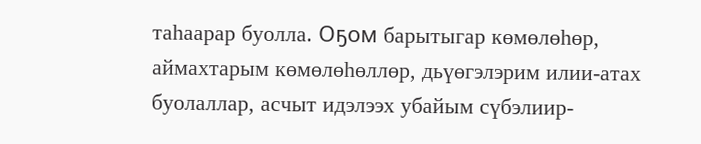таһаарар буолла. Оҕом барытыгар көмөлөһөр, аймахтарым көмөлөһөллөр, дьүөгэлэрим илии-атах буолаллар, асчыт идэлээх убайым сүбэлиир-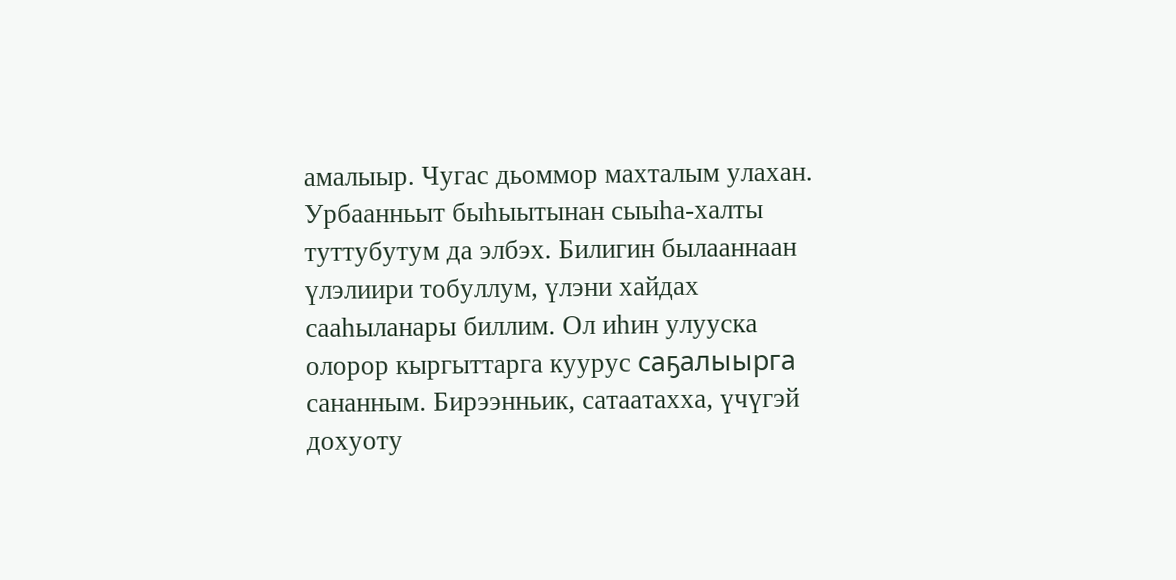амалыыр. Чугас дьоммор махталым улахан.
Урбаанньыт быһыытынан сыыһа-халты туттубутум да элбэх. Билигин былааннаан үлэлиири тобуллум, үлэни хайдах сааһыланары биллим. Ол иһин улууска олорор кыргыттарга куурус саҕалыырга сананным. Бирээнньик, сатаатахха, үчүгэй дохуоту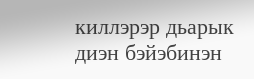киллэрэр дьарык диэн бэйэбинэн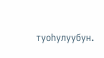туоһулуубун.